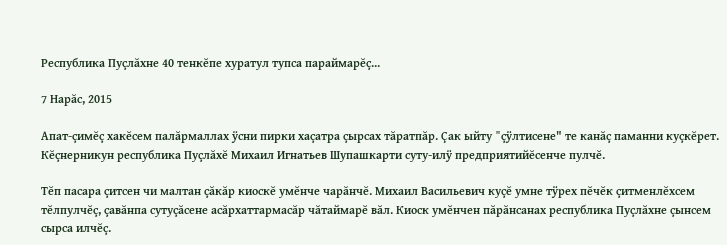Республика Пуçлăхне 40 тенкĕпе хуратул тупса параймарĕç...

7 Нарăс, 2015

Апат-çимĕç хакĕсем палăрмаллах ÿсни пирки хаçатра çырсах тăратпăр. Çак ыйту "çÿлтисене" те канăç паманни куçкĕрет. Кĕçнерникун республика Пуçлăхĕ Михаил Игнатьев Шупашкарти суту-илÿ предприятийĕсенче пулчĕ.

Тĕп пасара çитсен чи малтан çăкăр киоскĕ умĕнче чарăнчĕ. Михаил Васильевич куçĕ умне тÿрех пĕчĕк çитменлĕхсем тĕлпулчĕç, çавăнпа сутуçăсене асăрхаттармасăр чăтаймарĕ вăл. Киоск умĕнчен пăрăнсанах республика Пуçлăхне çынсем сырса илчĕç.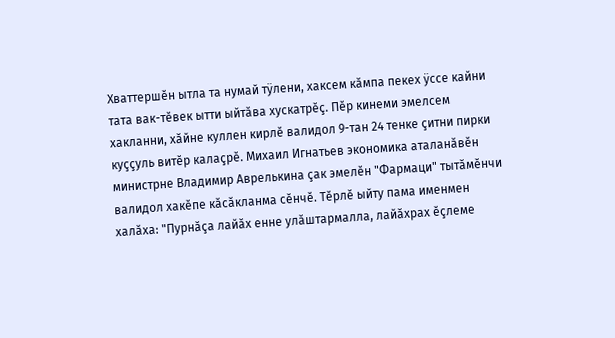Хваттершĕн ытла та нумай тÿлени, хаксем кăмпа пекех ÿссе кайни тата вак-тĕвек ытти ыйтăва хускатрĕç. Пĕр кинеми эмелсем хакланни, хăйне куллен кирлĕ валидол 9-тан 24 тенке çитни пирки куççуль витĕр калаçрĕ. Михаил Игнатьев экономика аталанăвĕн министрне Владимир Аврелькина çак эмелĕн "Фармаци" тытăмĕнчи валидол хакĕпе кăсăкланма сĕнчĕ. Тĕрлĕ ыйту пама именмен халăха: "Пурнăçа лайăх енне улăштармалла, лайăхрах ĕçлеме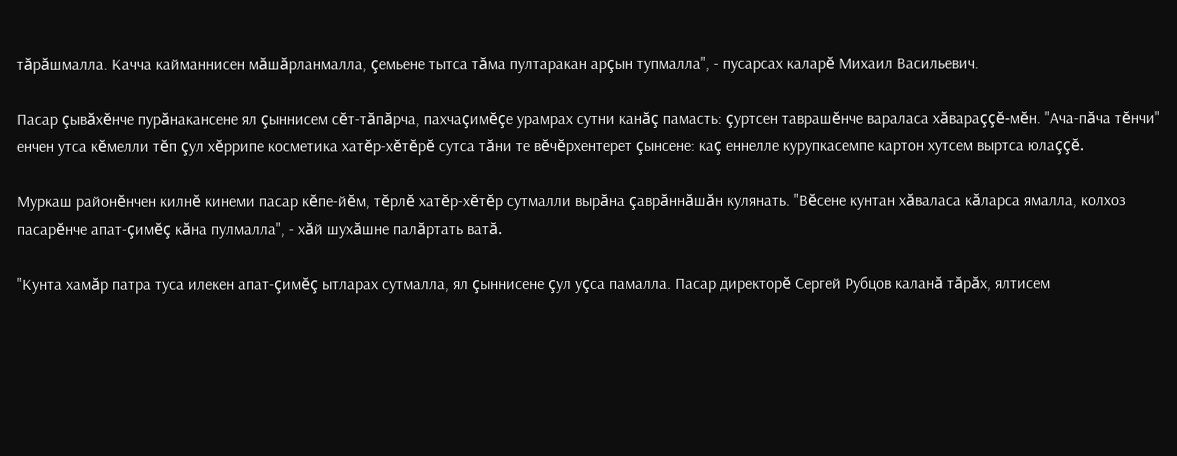тăрăшмалла. Качча кайманнисен мăшăрланмалла, çемьене тытса тăма пултаракан арçын тупмалла", - пусарсах каларĕ Михаил Васильевич.

Пасар çывăхĕнче пурăнакансене ял çыннисем сĕт-тăпăрча, пахчаçимĕçе урамрах сутни канăç памасть: çуртсен таврашĕнче вараласа хăвараççĕ-мĕн. "Ача-пăча тĕнчи" енчен утса кĕмелли тĕп çул хĕррипе косметика хатĕр-хĕтĕрĕ сутса тăни те вĕчĕрхентерет çынсене: каç еннелле курупкасемпе картон хутсем выртса юлаççĕ.

Муркаш районĕнчен килнĕ кинеми пасар кĕпе-йĕм, тĕрлĕ хатĕр-хĕтĕр сутмалли вырăна çаврăннăшăн кулянать. "Вĕсене кунтан хăваласа кăларса ямалла, колхоз пасарĕнче апат-çимĕç кăна пулмалла", - хăй шухăшне палăртать ватă.

"Кунта хамăр патра туса илекен апат-çимĕç ытларах сутмалла, ял çыннисене çул уçса памалла. Пасар директорĕ Сергей Рубцов каланă тăрăх, ялтисем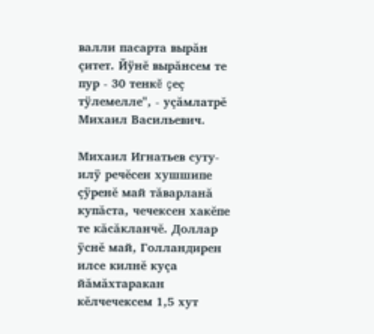валли пасарта вырăн çитет. Йÿнĕ вырăнсем те пур - 30 тенкĕ çеç тÿлемелле", - уçăмлатрĕ Михаил Васильевич.

Михаил Игнатьев суту-илÿ речĕсен хушшипе çÿренĕ май тăварланă купăста, чечексен хакĕпе те кăсăкланчĕ. Доллар ÿснĕ май, Голландирен илсе килнĕ куçа йăмăхтаракан кĕлчечексем 1,5 хут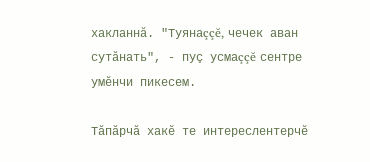хакланнă. "Туянаççĕ, чечек аван сутăнать", - пуç усмаççĕ сентре умĕнчи пикесем.

Тăпăрчă хакĕ те интереслентерчĕ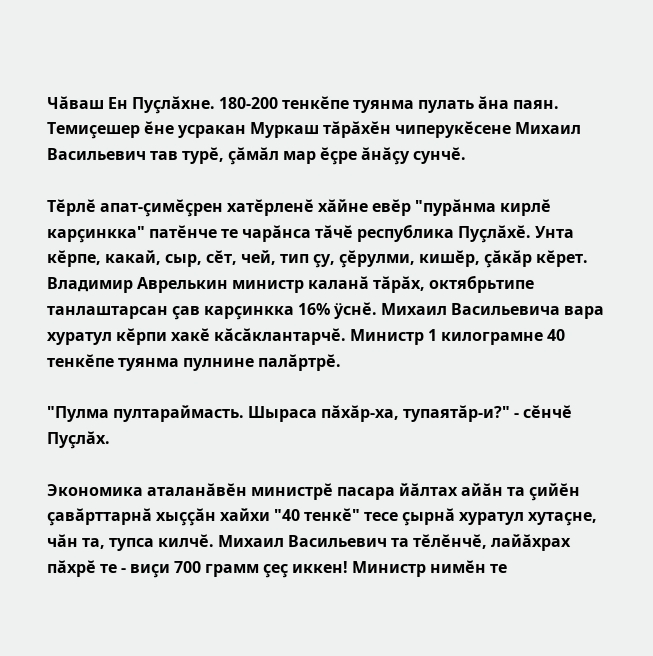Чăваш Ен Пуçлăхне. 180-200 тенкĕпе туянма пулать ăна паян. Темиçешер ĕне усракан Муркаш тăрăхĕн чиперукĕсене Михаил Васильевич тав турĕ, çăмăл мар ĕçре ăнăçу сунчĕ.

Тĕрлĕ апат-çимĕçрен хатĕрленĕ хăйне евĕр "пурăнма кирлĕ карçинкка" патĕнче те чарăнса тăчĕ республика Пуçлăхĕ. Унта кĕрпе, какай, сыр, сĕт, чей, тип çу, çĕрулми, кишĕр, çăкăр кĕрет. Владимир Аврелькин министр каланă тăрăх, октябрьтипе танлаштарсан çав карçинкка 16% ÿснĕ. Михаил Васильевича вара хуратул кĕрпи хакĕ кăсăклантарчĕ. Министр 1 килограмне 40 тенкĕпе туянма пулнине палăртрĕ.

"Пулма пултараймасть. Шыраса пăхăр-ха, тупаятăр-и?" - сĕнчĕ Пуçлăх.

Экономика аталанăвĕн министрĕ пасара йăлтах айăн та çийĕн çавăрттарнă хыççăн хайхи "40 тенкĕ" тесе çырнă хуратул хутаçне, чăн та, тупса килчĕ. Михаил Васильевич та тĕлĕнчĕ, лайăхрах пăхрĕ те - виçи 700 грамм çеç иккен! Министр нимĕн те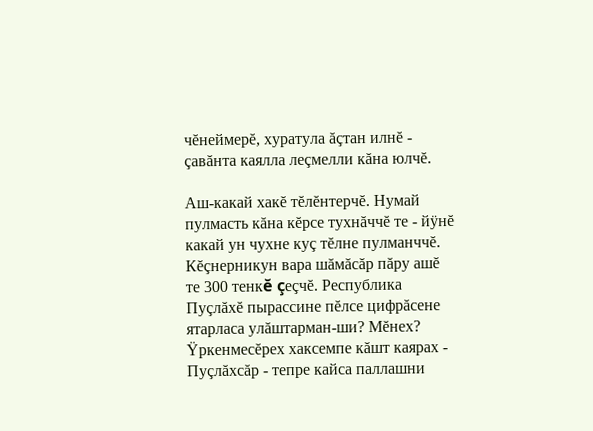чĕнеймерĕ, хуратула ăçтан илнĕ - çавăнта каялла леçмелли кăна юлчĕ.

Аш-какай хакĕ тĕлĕнтерчĕ. Нумай пулмасть кăна кĕрсе тухнăччĕ те - йÿнĕ какай ун чухне куç тĕлне пулманччĕ. Кĕçнерникун вара шăмăсăр пăру ашĕ те 300 тенкĕ çеçчĕ. Республика Пуçлăхĕ пырассине пĕлсе цифрăсене ятарласа улăштарман-ши? Мĕнех? Ÿркенмесĕрех хаксемпе кăшт каярах - Пуçлăхсăр - тепре кайса паллашни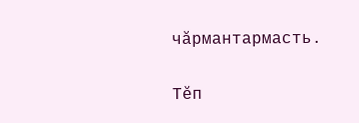чăрмантармасть.

Тĕп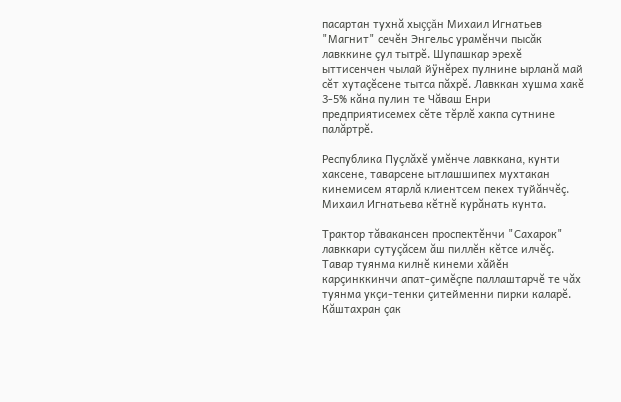пасартан тухнă хыççăн Михаил Игнатьев "Магнит" сечĕн Энгельс урамĕнчи пысăк лавккине çул тытрĕ. Шупашкар эрехĕ ыттисенчен чылай йÿнĕрех пулнине ырланă май сĕт хутаçĕсене тытса пăхрĕ. Лавккан хушма хакĕ 3-5% кăна пулин те Чăваш Енри предприятисемех сĕте тĕрлĕ хакпа сутнине палăртрĕ.

Республика Пуçлăхĕ умĕнче лавккана, кунти хаксене, таварсене ытлашшипех мухтакан кинемисем ятарлă клиентсем пекех туйăнчĕç. Михаил Игнатьева кĕтнĕ курăнать кунта.

Трактор тăвакансен проспектĕнчи "Сахарок" лавккари сутуçăсем ăш пиллĕн кĕтсе илчĕç. Тавар туянма килнĕ кинеми хăйĕн карçинккинчи апат-çимĕçпе паллаштарчĕ те чăх туянма укçи-тенки çитейменни пирки каларĕ. Кăштахран çак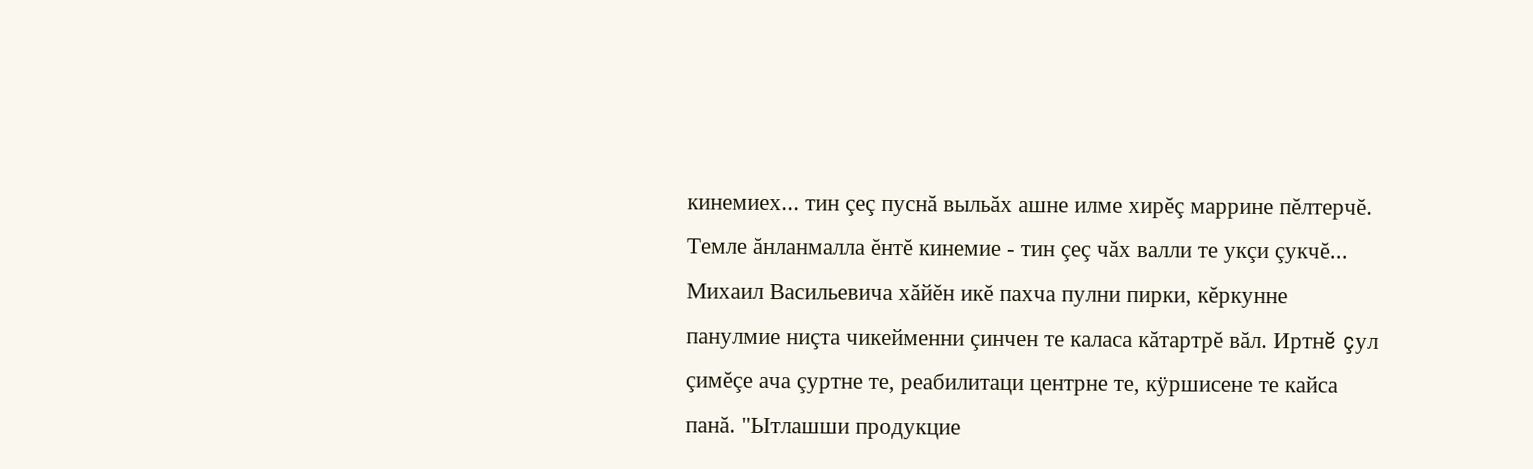кинемиех... тин çеç пуснă выльăх ашне илме хирĕç маррине пĕлтерчĕ. Темле ăнланмалла ĕнтĕ кинемие - тин çеç чăх валли те укçи çукчĕ... Михаил Васильевича хăйĕн икĕ пахча пулни пирки, кĕркунне панулмие ниçта чикейменни çинчен те каласа кăтартрĕ вăл. Иртнĕ çул çимĕçе ача çуртне те, реабилитаци центрне те, кÿршисене те кайса панă. "Ытлашши продукцие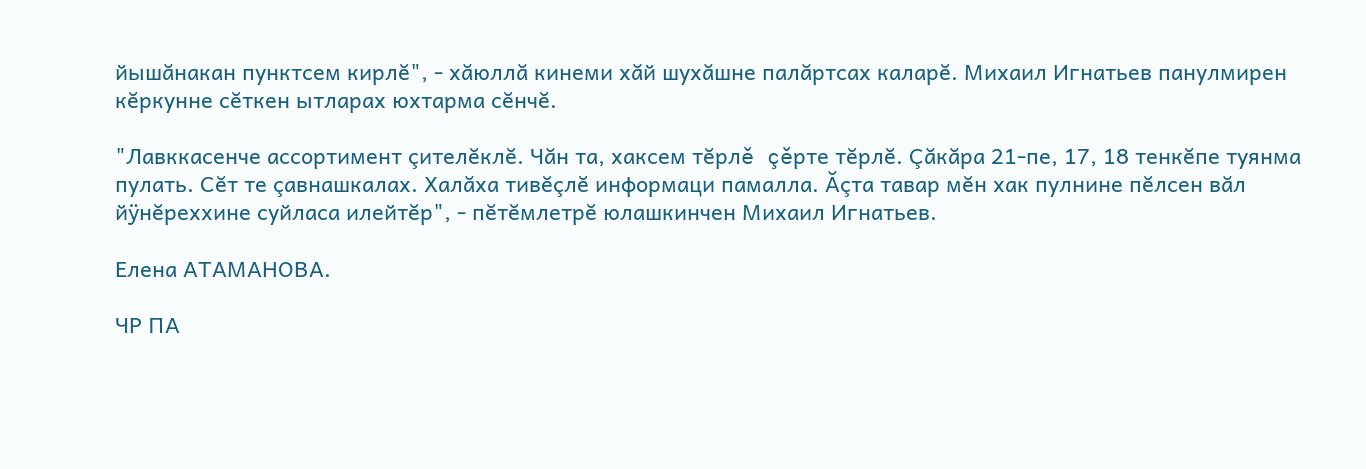йышăнакан пунктсем кирлĕ", - хăюллă кинеми хăй шухăшне палăртсах каларĕ. Михаил Игнатьев панулмирен кĕркунне сĕткен ытларах юхтарма сĕнчĕ.

"Лавккасенче ассортимент çителĕклĕ. Чăн та, хаксем тĕрлĕ çĕрте тĕрлĕ. Çăкăра 21-пе, 17, 18 тенкĕпе туянма пулать. Сĕт те çавнашкалах. Халăха тивĕçлĕ информаци памалла. Ăçта тавар мĕн хак пулнине пĕлсен вăл йÿнĕреххине суйласа илейтĕр", - пĕтĕмлетрĕ юлашкинчен Михаил Игнатьев.

Елена АТАМАНОВА.

ЧР ПА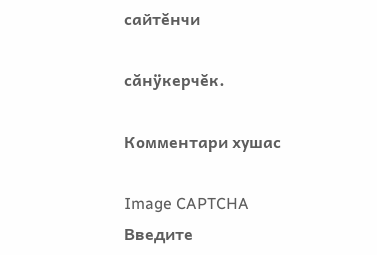сайтĕнчи

сăнÿкерчĕк.

Комментари хушас

Image CAPTCHA
Введите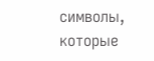символы, которые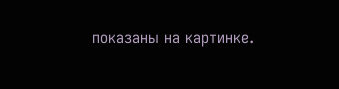показаны на картинке.